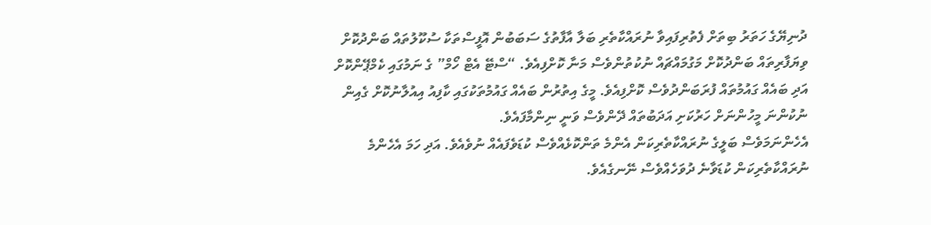ދުނިޔޭގެ ހަތަރު ބިތަށް ފެތުރިފައިވާ ނުރައްކާތެރި ބަލާ އާފާތުގެ ސަބަބުން އޮފީސްތަކާ ސުކޫލުތައް ބަންދުކޮށް ވިޔަފާރިތައް ބަންދުކޮށް މަގުމައްޗައް ނުކުތުންވެސް މަނާ ކޮށްފިއެވެ. “ސްޓޭ އެޓް ހޯމް” ގެ ނަމުގައި ކެމްޕޭންކޮށް އަދި ބައެއް ގައުމުތައް ފުރަބަންދުވެސް ކޮށްފިއެވެ. މީގެ އިތުރުން ބައެއް ގައުމުތަކުގައި ކާފިއު އިއުލާނުކޮށް ގެއިން ނުކުންނަ މީހުންނަށް ހަރުކަށި އަދަބުތައް ދޭންވެސް ވަނީ ނިންމާފައެވެ.
އެހެންނަމަވެސް ބަލީގެ ނުރައްކާތެރިކަން އެންމެ ތަންކޮޅެއްވެސް ކުޑަވެފައެއް ނުވެއެވެ. އަދި ހަމަ އެހެންމެ  ނުރައްކާތެރިކަން ކުޑަވާނެ ދުވަހެއްވެސް ނޭނގެއެވެ.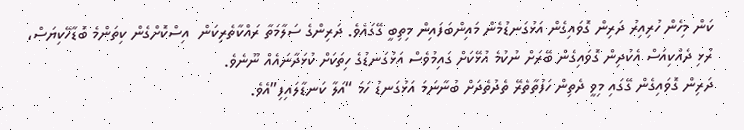ކަން މިހެން ހުރިއިރު ދަރިން ގޮވައިގެން އަޅުގަނޑުމެން މައިންބަފައިން މިތިބީ ގޭގައެވެ. ދަރިންގެ ސަލާމަތާ ރައްކާތެރިކަން  އިސްކޮށްގެން ކިތަންމެ ބޮޑާހޭކިޔަސް، ރުޅި ދެއްކިއަސް އެކުދިން ގޮވައިގެން ބޭރަށް ނުކުމެ އުޅޭކަށް ގައިމުވެސް އަޅުގަނޑުގެ ހިތަކަށް ކުޅަދާނައެއް ނޫނެވެ.
ދަރިން ގޮވައިގެން ގޭގައި މިވީ ދެތިން ހަފުތާތެރޭ ތެދުތެދަށް ބުނާނަމަ އަޅުގަނޑު ހަމަ “އަލާ ކަނޑާލައިފި”އެވެ.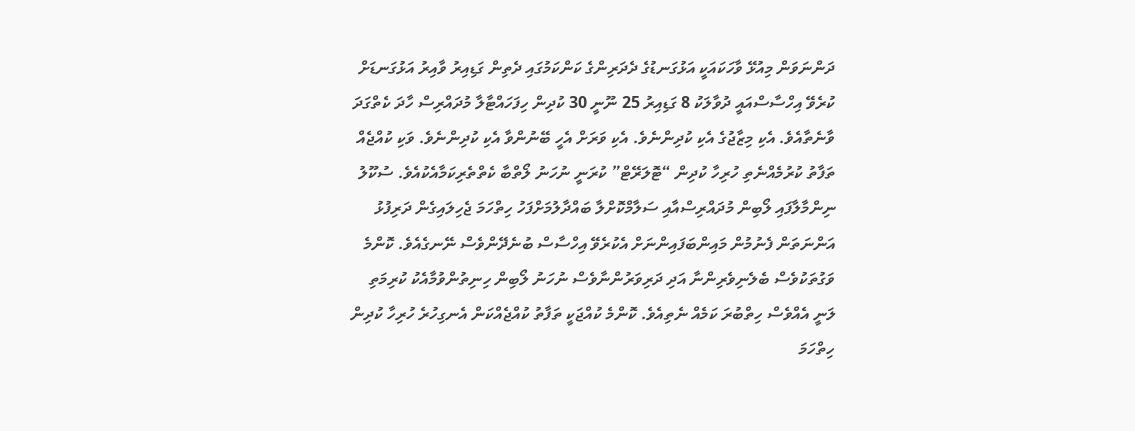ދަންނަވަން މިއުޅޭ ވާހަކައަކީ އަޅުގަނޑުގެ ދެދަރިންގެ ކަންކަމުގައި ދެތިން ގަޑިއިރު ވާއިރު އަޅުގަނޑަށް ކުރެވޭ އިހްސާސްއައީ ދުވާލަކު 8 ގަޑިއިރު 25 ނޫނީ 30 ކުދިން ހިފަހައްޓާލާ މުދައްރިސް ހާދަ ކެތްގަދަ ވާނެތާއެވެ. އެކި މިޒާޖުގެ އެކި ކުދިންނެވެ. އެކި ވަރަށް އެހީ ބޭނުންވާ އެކި ކުދިންނެވެ. ވަކި ކުއްޖެއް ތަފާތު ކުރުމެއްނެތި ހުރިހާ ކުދިން “ޓޮލަރޭޓް” ކުރަނީ ނުހަނު ލޯތްބާ ކެތްތެރިކަމާއެކުއެވެ. ސުކޫލު ނިންމާލާފައި ލޯބިން މުދައްރިސްއާއި ސަލާމްކޮށްލާ ބައްދާލުމަށްފަހު ހިތްހަމަ ޖެހިލައިގެން ދަރިފުޅު އަންނަތަން ފެނުމުން މައިންބަފައިންނަށް އެކުރެވޭ އިހްސާސް ބުނެދޭންވެސް ނޭނގެއެވެ. ކޮންމެ ވަގުތަކުވެސް ބެލެނިވެރިންނާ އަދި ދަރިވަރުންނާވެސް ނުހަނު ލޯބިން ހިނިތުންވުމާއެކު ކުރިމަތި ލަނީ އެއްވެސް ހިތްބުރަ ކަމެއް ނެތިއެވެ. ކޮންމެ ކުއްޖަކީ ތަފާތު ކުއްޖެއްކަން އެނގިހުރެ ހުރިހާ ކުދިން ހިތްހަމަ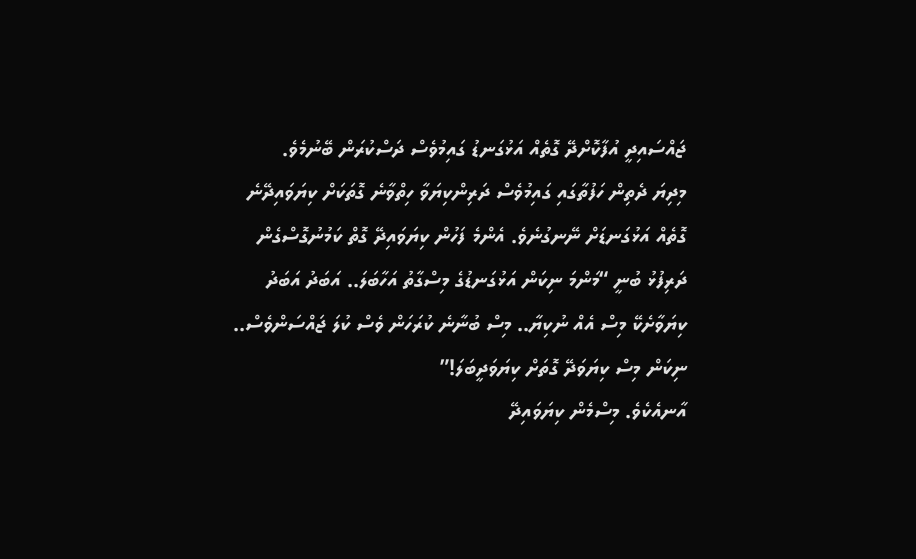ޖައްސައިދީ އުފާކޮށްދޭ ގޮތެއް އަޅުގަނޑު ގައިމުވެސް ދަސްކުރަން ބޭނުމެވެ.
މިދިޔަ ދެތިން ހަފުތާގައި ގައިމުވެސް ދަރިންކިޔަވާ ހިތްވާނެ ގޮތަކަށް ކިޔަވައިދޭނެ ގޮތެއް އަޅުގަނޑަށް ނޭނގުނެވެ. އެންމެ ފަހުން ކިޔަވައިދޭ ގޮތް ކަމުނުގޮސްގެން ދަރިފުޅު ބުނީ “މަންމަ ނިކަން އަޅުގަނޑުގެ މިސްގާތު އަހާބަލަ.. އަބަދު އަބަދު ކިޔަވާށެކޭ މިސް އެއް ނުކިޔާ.. މިސް ބުނާނެ ކުރަހަން ވެސް ކުލަ ޖައްސަންވެސް.. ނިކަން މިސް ކިޔަވަދޭ ގޮތަށް ކިޔަވަދީބަލަ!”
އާނއެކެވެ. މިސްމެން ކިޔަވައިދޭ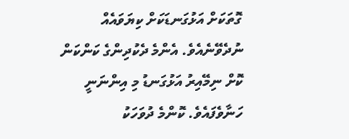ގޮތަކަށް އަޅުގަނޑަކަށް ކިޔަވައެއް ނުދެވޭނެއެވެ. އެންމެ ދެކުދިންގެ ކަންކަން ކޮށް ނިމޭއިރު އަޅުގަނޑު މި އިންނަނީ ހަނާވެފައެވެ. ކޮންމެ ދުވަހަކު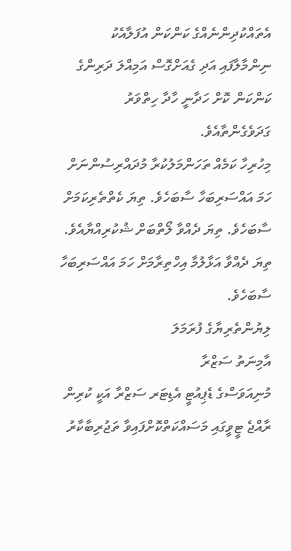އެތައްކުދިންނެއްގެ ކަންކަން އުފަލާއެކު ނިންމާލާފައި އަދި ގެއަށްގޮސް އަމިއްލަ ދަރިންގެ ކަންކަން ކޮށް ހަދާނީ ހާދާ ހިތްވަރު ގަދަވެގެންތާއެވެ.
މިހުރިހާ ކަމެއް ތަހަންމަލުކުރާ މުދައްރިސުންނަށް ހަމަ އައްސަރިބަހާ ސާބަހެވެ. ތިޔަ ކެތްތެރިކަމަށް ސާބަހެވެ. ތިޔަ ދެއްވާ ލޯތްބަށް ޝުކުރިއްޔާއެވެ. ތިޔަ ދެއްވާ އަޅާލުމާ އިހްތިރާމަށް ހަމަ އައްސަރިބަހާ ސާބަހެވެ.
ލިޔުންތެރިޔާގެ ފުރަމަލަ
އާމިނަތު ސަޒްރާ
މުނިއަވަސްގެ ޑެޕިއުޓީ އެޑިޓަރ ސަޒްރާ އަކީ ކުރިން ރާއްޖެ ޓީވީގައި މަސައްކަތްކޮށްފައިވާ ތަޖުރިބާކާރު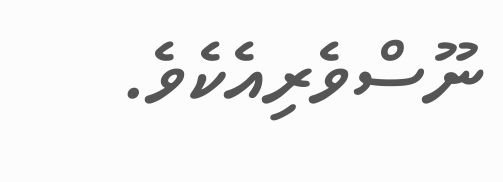ނޫސްވެރިއެކެވެ.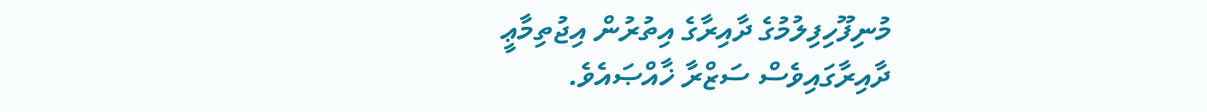މުނިފޫހިފިލުމުގެ ދާއިރާގެ އިތުރުން އިޖުތިމާޢީ ދާއިރާގައިވެސް ސަޒްރާ ޚާއްޞައެވެ.